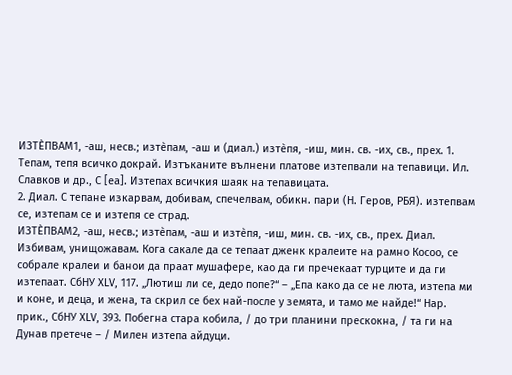ИЗТЀПВАМ1, -аш, несв.; изтѐпам, -аш и (диал.) изтѐпя, -иш, мин. св. -их, св., прех. 1. Тепам, тепя всичко докрай. Изтъканите вълнени платове изтепвали на тепавици. Ил. Славков и др., С [еа]. Изтепах всичкия шаяк на тепавицата.
2. Диал. С тепане изкарвам, добивам, спечелвам, обикн. пари (Н. Геров, РБЯ). изтепвам се, изтепам се и изтепя се страд.
ИЗТЀПВАМ2, -аш, несв.; изтѐпам, -аш и изтѐпя, -иш, мин. св. -их, св., прех. Диал. Избивам, унищожавам. Кога сакале да се тепаат дженк кралеите на рамно Косоо, се собрале кралеи и банои да праат мушафере, као да ги пречекаат турците и да ги изтепаат. СбНУ ХLV, 117. „Лютиш ли се, дедо попе?“ – „Епа како да се не люта, изтепа ми и коне, и деца, и жена, та скрил се бех най-после у земята, и тамо ме найде!“ Нар. прик., СбНУ ХLV, 393. Побегна стара кобила, / до три планини прескокна, / та ги на Дунав претече – / Милен изтепа айдуци.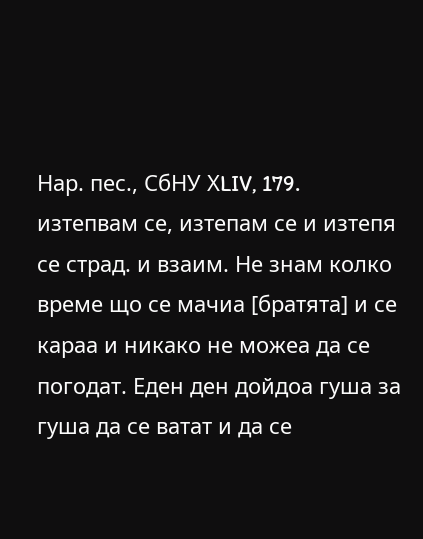Нар. пес., СбНУ ХLIV, 179. изтепвам се, изтепам се и изтепя се страд. и взаим. Не знам колко време що се мачиа [братята] и се караа и никако не можеа да се погодат. Еден ден дойдоа гуша за гуша да се ватат и да се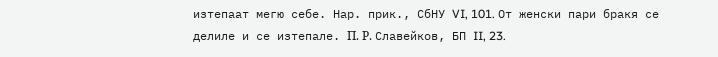изтепаат мегю себе. Нар. прик., СбНУ VI, 101. От женски пари бракя се делиле и се изтепале. Π. Ρ. Славейков, БП II, 23.